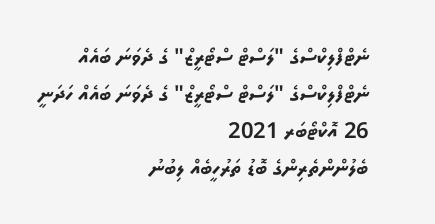ނެޓްފްލިކްސްގެ "ލަސްޓް ސްޓޯރީޒް" ގެ ދެވަނަ ބައެއް
ނެޓްފްލިކްސްގެ "ލަސްޓް ސްޓޯރީޒް" ގެ ދެވަނަ ބައެއް ހަދަނީ
26 އޮކްޓޯބަރ 2021
ބެލުންންތެރިންގެ ބޮޑު ތަރުހީބެއް ލިބުނު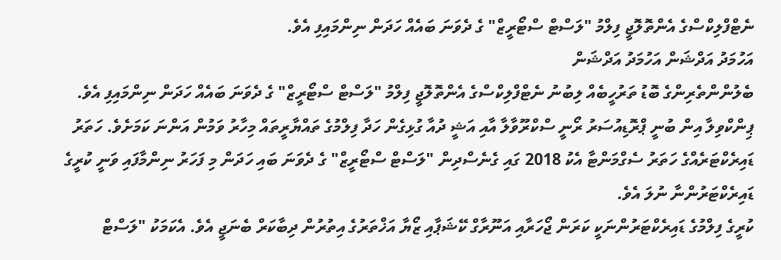ނެޓްފްލިކްސްގެ އެންތޮލޮޖީ ފިލްމު "ލަސްޓް ސްޓޯރީޒް" ގެ ދެވަނަ ބައެއް ހަދަން ނިންމައިފި އެވެ.
އަހުމަދު އަދްޝަން އަހުމަދު އަދްޝަން
ބެލުންންތެރިންގެ ބޮޑު ތަރުހީބެއް ލިބުނު ނެޓްފްލިކްސްގެ އެންތޮލޮޖީ ފިލްމު "ލަސްޓް ސްޓޯރީޒް" ގެ ދެވަނަ ބައެއް ހަދަން ނިންމައިފި އެވެ.
ޕިންކްވިލާ އިން ބުނީ ޕްރޮޑިއުސަރު ރޯނީ ސްކްރޫވާލާ އާއި އަޝީ ދުއާ ގުޅިގެން ހަދާ ފިލްމުގެ ތައްޔާރީތައް މިހާރު ވަމުން އަންނަ ކަމަށެވެ. ހަތަރު ޑައިރެކްޓަރެއްގެ ހަތަރު ސެގްމަންޓާ އެކު 2018 ގައި ގެނެސްދިން "ލަސްޓް ސްޓޯރީޒް" ގެ ދެވަނަ ބައި ހަދަން މި ފަހަރު ނިންމާފައި ވަނީ ކުރީގެ ޑައިރެކްޓަރުންނާ ނުލަ އެވެ.
ކުރީގެ ފިލްމުގެ ޑައިރެކްޓަރުންނަކީ ކަރަން ޖޯހަރާއި އަނޫރާގް ކޭޝަޕާއި ޒޯޔާ އަޚްތަރުގެ އިތުރުން ދިބާކަރް ބެނަޖީ އެވެ. އެކަމަކު "ލަސްޓް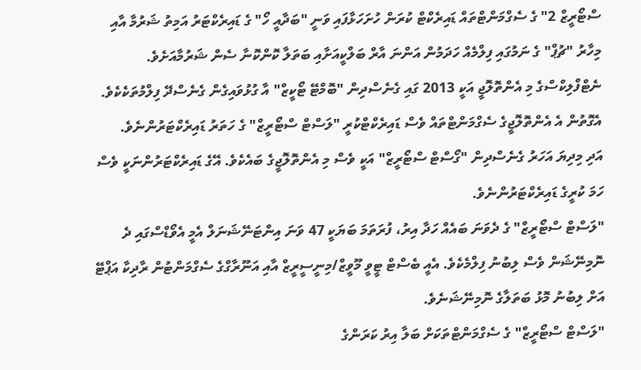ސްޓޯރީޒް 2" ގެ ސެގްމަންޓްތައް ޑައިރެކްޓް ކުރަން ހުށަހަޅާފައި ވަނީ "ބަދާއީ ހޯ" ގެ ޑައިރެކްޓަރު އަމިތު ޝަރުމާ އާއި މިހާރު "ޗުޕް" ގެ ނަމުގައި ފިލްމެއް ހަދަމުން އަންނަ އާރް ބަލްކީއަށާއި ބަތަލާ ކޮންކޮނާ ސެން ޝަރުމާއަށެވެ.
ނެޓްފްލިކްސްގެ މި އެންތޮލޮޖީ އަކީ 2013 ގައި ގެނެސްދިން "ބޮމްޓޭ ޓޯކީޒް" އާ ގުޅުވައިގެން ގެނެސްދޭ ފިލްމުތަކެކެވެ. އެގޮތުން އެ އެންތޮލޮޖީގެ ސެގްމަންޓްތައް ވެސް ޑައިރެކްޓްކުރީ "ލަސްޓް ސްޓޯރީޒް" ގެ ހަތަރު ޑައިރެކްޓަރުންނެވެ.
އަދި މިދިޔަ އަހަރު ގެނެސްދިން "ގޯސްޓް ސްޓޯރީޒް" އަކީ ވެސް މި އެންތޮލޮޖީގެ ބައެކެވެ. އޭގެ ޑައިރެކްޓަރުންނަކީ ވެސް ހަމަ ކުރީގެ ޑައިރެކްޓަރުންނެވެ.
"ލަސްޓް ސްޓޯރީޒް" ގެ ދެވަނަ ބައެއް ހަދާ އިރު، ފުރަތަމަ ބަޔަކީ 47 ވަނަ އިންޓަނޭޝަނަލް އެމީ އެވޯޑްސްގައި ދެ ނޮމިނޭޝަން ވެސް ލިބުނު ފިލްމެކެވެ. އެއީ ބެސްޓް ޓީވީ މޫވީޒް/މިނީސީރީޒް އާއި އަނޫރާގްގެ ސެގްމަންޓުން ރާދިކާ އަޕްޓޭ އަށް ލިބުނު މޮޅު ބަތަލާގެ ނޮމިނޭޝަނެވެ.
"ލަސްޓް ސްޓޯރީޒް" ގެ ސެގްމަންޓްތަކަށް ބަލާ އިރު ކަރަންގެ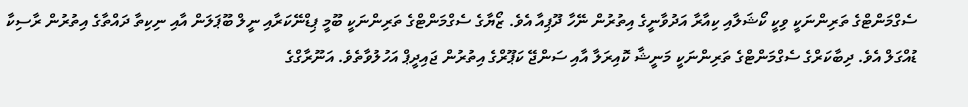ސެގްމަންޓްގެ ތަރިންނަކީ ވިކީ ކޯޝަލާއި ކިއާރާ އަދުވާނީގެ އިތުރުން ނޭހާ ދޫޕިއާ އެވެ. ޒޯޔާގެ ސެގްމަންޓްގެ ތަރިންނަކީ ބޫމީ ޕިޑްނޭކަރާއި ނީލް ބޫޕަލަން އާއި ނިކިތާ ދައްތާގެ އިތުރުން ރާސިކާ ޑުއްގަލް އެވެ. ދިބާކަރްގެ ސެގްމަންޓްގެ ތަރިންނަކީ މަނީޝާ ކޮއިރަލާ އާއި ސަންޖޭ ކަޕޫރްގެ އިތުރުން ޖައިދީޕް އަހުލުވާތެވެ. އަނޫރާގްގެ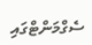ސެގްމަންޓްގައި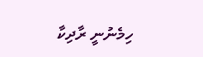ހިމެނުނީ ރާދިކާ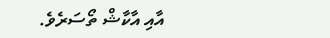އާއި އާކާޝް ތޯސަރެވެ.